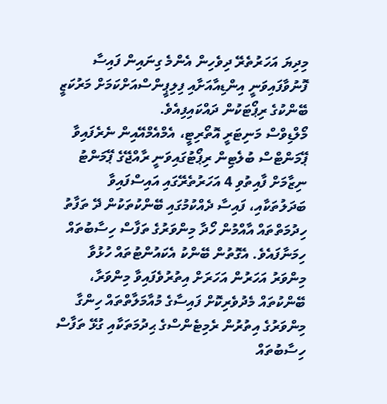މިދިޔަ އަހަރުތެރޭ ދިވެހިން އެންމެ ގިނައިން ފައިސާ ފޮނުވާފައިވަނީ އިންޑިއާއަށާއި ފިލިޕީންސްއަށްކަމަށް މަރުކަޒީ ބޭންކުގެ ރިޕޯޓަކުން ދައްކައިފިއެވެ.
މޯލްޑިވްސް މަނިޓަރީ އޮތޯރިޓީ، އެމްއެމްއޭއިން ނެރެފައިވާ ޕޭމަންޓްސް ބުލެޓިން ރިޕޯޓުގައިވަނީ ރާއްޖޭގެ ޕޭމަންޓު ނިޒާމަށް ފާއިތުވި 4 އަހަރުތެރޭގައި އައިސްފައިވާ ބަދަލުތަކާއި، ފައިސާ ދެއްކުމުގައި ބޭންކުތަކުން ދޭ ތަފާތު ހިދުމަތްތައް އާއްމުން ހޯދާ މިންވަރުގެ ތަފާސް ހިސާބުތައް ހިމަނާފައެވެ. އެގޮތުން ބޭންކު އެކައުންޓުތައް ހުޅުވާ މިންވަރު އަހަރުން އަހަރަށް އިތުރުވެފައިވާ މިންވަރާ، ބޭންކުތައް މެދުވެރިކޮށް ފައިސާގެ މުއާމަލާތްތައް ހިންގާ މިންވަރުގެ އިތުރުން ރެމިޓެންސްގެ ޙިދުމަތަކާއި ގުޅޭ ތަފާސް ހިސާބުތައް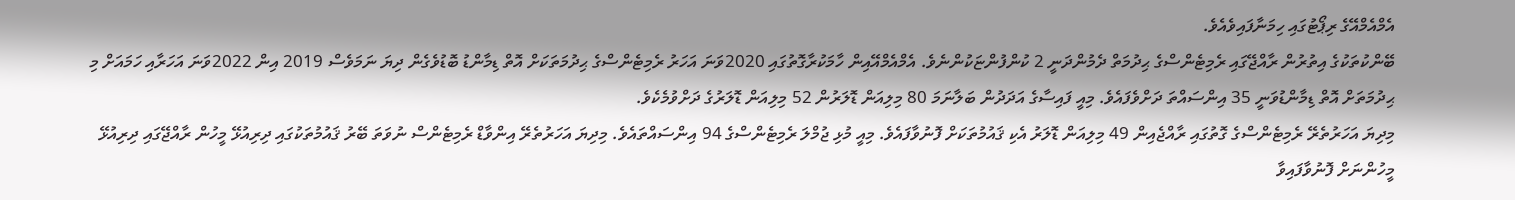އެމްއެމްއޭގެ ރިޕޯޓުގައި ހިމަނާފައިވެއެވެ.
ބޭންކުތަކުގެ އިތުރުން ރާއްޖޭގައި ރެމިޓެންސްގެ ޙިދުމަތް ދެމުންދަނީ 2 ކުންފުންޏަކުންނެވެ. އެމްއެމްއޭއިން ހާމަކުރާގޮތުގައި 2020ވަނަ އަހަރު ރެމިޓެންސްގެ ޙިދުމަތަކަށް އޮތް ޑިމާންޑު ބޮޑުވެގެން ދިޔަ ނަމަވެސް 2019 އިން 2022ވަނަ އަހަރާއި ހަމައަށް މި ޙިދުމަތަށް އޮތް ޑިމާންޑުވަނީ 35 އިންސައްތަ ދަށްވެފައެވެ. މިއީ ފައިސާގެ އަދަދުން ބަލާނަމަ 80 މިލިއަން ޑޮލަރުން 52 މިލިއަން ޑޮލަރުގެ ދަށްވުމެކެވެ.
މިދިޔަ އަހަރުތެރޭ ރެމިޓެންސްގެ ގޮތުގައި ރާއްޖެއިން 49 މިލިއަން ޑޮލަރު އެކި ޤައުމުތަކަށް ފޮނުވާފައެވެ. މިއީ މުޅި ޖުމްލަ ރެމިޓެންސްގެ 94 އިންސައްތައެވެ. މިދިޔަ އަހަރުތެރޭ އިންވާޑް ރެމިޓެންސް ނުވަތަ ބޭރު ޤައުމުތަކުގައި ދިރިއުޅޭ މީހުން ރާއްޖޭގައި ދިރިއުޅޭ މީހުންނަށް ފޮނުވާފައިވާ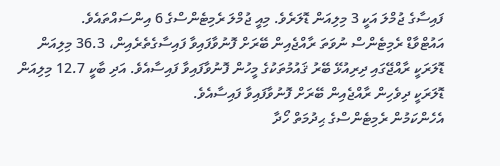ފައިސާގެ ޖުމްލަ އަކީ 3 މިލިއަން ޑޮލަރެވެ. މިއީ ޖުމްލަ ރެމިޓެންސްގެ 6 އިންސައްތައެވެ.
އައުޓްވާޑް ރެމިޓެންސް ނުވަތަ ރާއްޖެއިން ބޭރަށް ފޮނުވާފައިވާ ފައިސާގެތެރެއިން، 36.3 މިލިއަން ޑޮލަރަކީ ރާއްޖޭގައި ދިރިއުޅޭ ބޭރު ޤައުމުތަކުގެ މީހުން ފޮނުވާފައިވާ ފައިސާއެވެ. އަދި ބާކީ 12.7 މިލިއަން ޑޮލަރަކީ ދިވެހިން ރާއްޖެއިން ބޭރަށް ފޮނުވާފައިވާ ފައިސާއެވެ.
އެހެންކަމުން ރެމިޓެންސްގެ ޙިދުމަތް ހޯދާ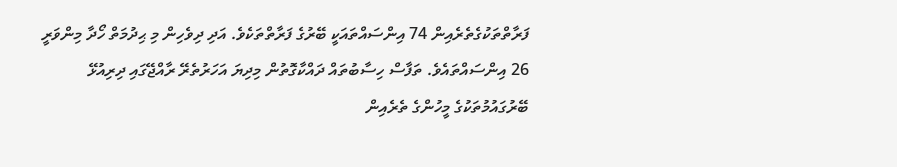ފަރާތްތަކުގެތެރެއިން 74 އިންސައްތައަކީ ބޭރުގެ ފަރާތްތަކެވެ. އަދި ދިވެހިން މި ޙިދުމަތް ހޯދާ މިންވަރީ 26 އިންސައްތައެވެ. ތަފާސް ހިސާބުތައް ދައްކާގޮތުން މިދިޔަ އަހަރުތެރޭ ރާއްޖޭގައި ދިރިއުޅޭ ބޭރުގައުމުތަކުގެ މީހުންގެ ތެރެއިން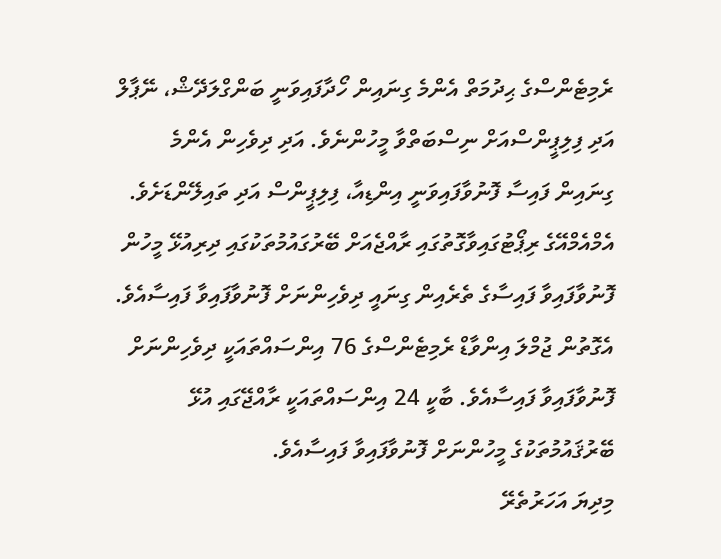ރެމިޓެންސްގެ ޙިދުމަތް އެންމެ ގިނައިން ހޯދާފައިވަނީ ބަންގްލަދޭޝް، ނޭޕާލް އަދި ފިލިޕީންސްއަށް ނިސްބަތްވާ މީހުންނެވެ. އަދި ދިވެހިން އެންމެ ގިނައިން ފައިސާ ފޮނުވާފައިވަނީ އިންޑިއާ، ފިލިޕީންސް އަދި ތައިލޭންޑަށެވެ.
އެމްއެމްއޭގެ ރިޕޯޓުގައިވާގޮތުގައި ރާއްޖެއަށް ބޭރުގައުމުތަކުގައި ދިރިއުޅޭ މީހުން ފޮނުވާފައިވާ ފައިސާގެ ތެރެއިން ގިނައީ ދިވެހިންނަށް ފޮނުވާފައިވާ ފައިސާއެވެ. އެގޮތުން ޖުމްލަ އިންވާޑް ރެމިޓެންސްގެ 76 އިންސައްތައަކީ ދިވެހިންނަށް ފޮނުވާފައިވާ ފައިސާއެވެ. ބާކީ 24 އިންސައްތައަކީ ރާއްޖޭގައި އުޅޭ ބޭރުޤައުމުތަކުގެ މީހުންނަށް ފޮނުވާފައިވާ ފައިސާއެވެ.
މިދިޔަ އަހަރުތެރޭ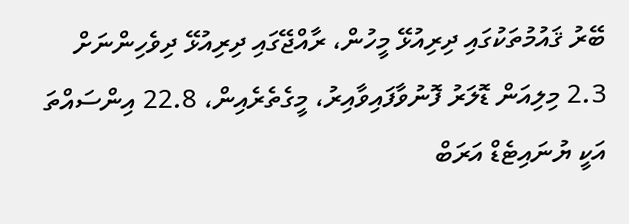ބޭރު ޤައުމުތަކުގައި ދިރިއުޅޭ މީހުން، ރާއްޖޭގައި ދިރިއުޅޭ ދިވެހިންނަށް 2.3 މިލިއަން ޑޮލަރު ފޮނުވާފައިވާއިރު، މީގެތެރެއިން، 22.8 އިންސައްތަ އަކީ ޔުނައިޓެޑް އަރަބް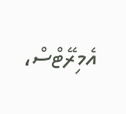އެމިރޭޓްސް،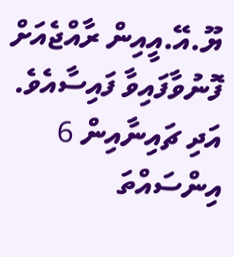ޔޫ.އޭ.އީއިން ރާއްޖެއަށް ފޮނުވާފައިވާ ފައިސާއެވެ. އަދި ޗައިނާއިން 6 އިންސައްތަ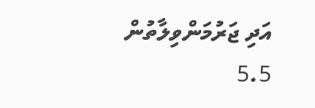އަދި ޖަރުމަންވިލާތުން 5.5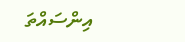އިންސައްތަ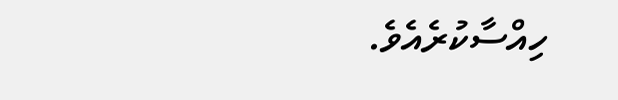ހިއްސާކުރެއެވެ.